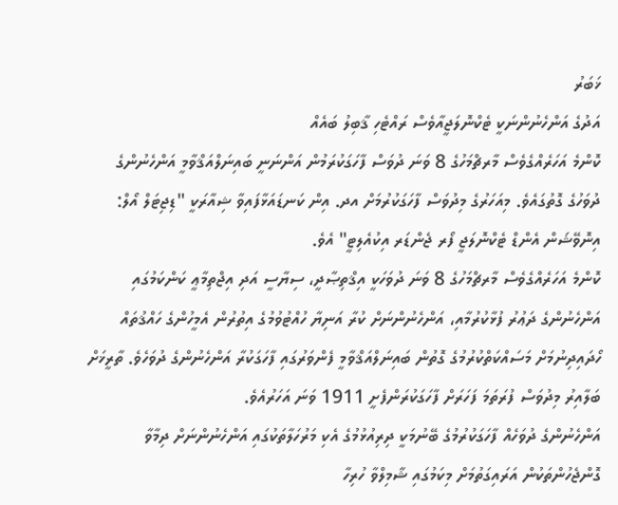ޚަބަރު
އަދުގެ އަންހެނުންނަކީ ޓެކްނޮލަޖީއާވެސް ރައްޓެހި ޤާބިލު ބައެއް
ކޮންމެ އަހަރެއްގެވެސް މާރޗްމަހުގެ 8 ވަނަ ދުވަސް ފާހަގަކުރަމުން އަންނަނީ ބައިނަލްއަޤްވާމީ އަންހެނުންގެ ދުވަހުގެ ގޮތުގައެވެ. މިއަހަރުގެ މިދުވަސް ފާހަގަކުރުމަށް އދ. އިން ކަނޑައަޅާފައިވާ ޝިއާރަކީ "ޑިޖިޓަލް އޯލް: އިނޮވޭޝަން އެންޑް ޓެކްނޮލަޖީ ފޯރ ޖެންޑަރ އިކުއެލިޓީ" އެވެ.
ކޮންމެ އަހަރެއްގެވެސް މާރޗްމަހުގެ 8 ވަނަ ދުވަހަކީ އިޤްތިޞާދީ، ސިޔާސީ އަދި އިޖްތިމާޢީ ކަންކަމުގައި އަންހެނުންގެ ދަޢުރު ފުޅާކުރުމާއި، އަންހެނުންނަށް ކުރާ އަނިޔާ ހުއްޓުވުމުގެ އިތުރުން އެމީހުންގެ ހައްޤުތައް ހޯދައިދިނުމަށް މަސައްކަތްކުރުމުގެ ގޮތުން ބައިނަލްއަޤްވާމީ ފެންވަރުގައި ފާހަގަކުރާ އަންހެނުންގެ ދުވަހެވެ. ތާރީޚަށް ބަލާއިރު މިދުވަސް ފުރަތަމަ ފަހަރަށް ފާހަގަކުރަންފެށީ 1911 ވަނަ އަހަރުއެވެ.
އަންހެނުންގެ ދުވަހެއް ފާހަގަކުރުމުގެ ބޭނުމަކީ ދިރިއުޅުމުގެ އެކި މަރުހަލާތަކުގައި އަންހެނުންނަށް ދިމާވާ ގޮންޖެހުންތަކުން އަރައިގަތުމަށް މިކަމުގައި ޝާމިލްވާ ހުރިހާ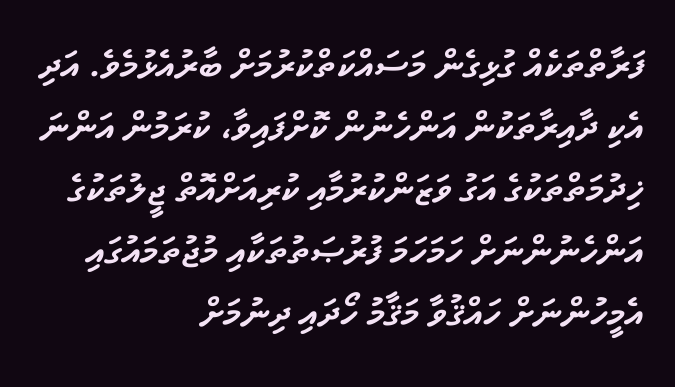ފަރާތްތަކެއް ގުޅިގެން މަސައްކަތްކުރުމަށް ބާރުއެޅުމެވެ. އަދި އެކި ދާއިރާތަކުން އަންހެނުން ކޮށްފައިވާ، ކުރަމުން އަންނަ ޚިދުމަތްތަކުގެ އަގު ވަޒަންކުރުމާއި ކުރިއަށްއޮތް ޖީލުތަކުގެ އަންހެނުންނަށް ހަމަހަމަ ފުރުޞަތުތަކާއި މުޖުތަމައުގައި އެމީހުންނަށް ހައްޤުވާ މަޤާމު ހޯދައި ދިނުމަށް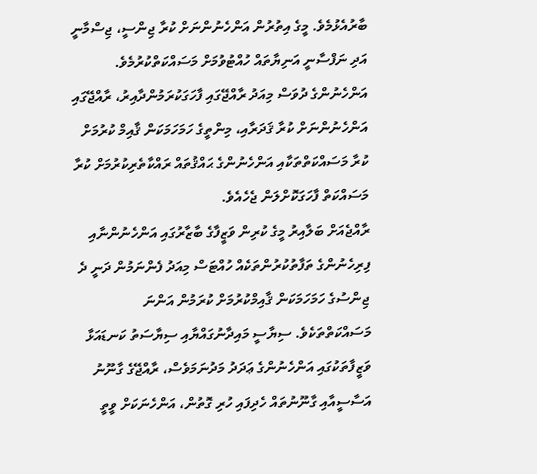ބާރުއެޅުމެވެ. މީގެ އިތުރުން އަންހެނުންނަށް ކުރާ ޖިންސީ، ޖިސްމާނީ އަދި ނަފްސާނީ އަނިޔާތައް ހުއްޓުވުމަށް މަސައްކަތްކުރުމެވެ.
އަންހެނުންގެ ދުވަސް މިއަދު ރާއްޖޭގައި ފާހަގަކުރަމުންދާއިރު، ރާއްޖޭގައި އަންހެނުންނަށް ކުރާ ޤަދަރާއި، މިންތީގެ ހަމަހަމަކަން ޤާއިމް ކުރުމަށް ކުރާ މަސައްކަތްތަކާއި އަންހެނުންގެ ޙައްޤުތައް ރައްކާތެރިކުރުމަށް ކުރާ މަސައްކަތް ފާހަގަކޮށްލަން ޖެހެއެވެ.
ރާއްޖެއަށް ބަލާއިރު މީގެ ކުރިން ވަޒީފާގެ ބާޒާރުގައި އަންހެނުންނާއި ފިރިހެނުންގެ ތަފާތުކުރުންތަކެއް ހުއްޓަސް މިއަދު ފެންނަމުން ދަނީ ދެ ޖިންސުގެ ހަމަހަމަކަން ޤާއިމްކުރުމަށް ކުރަމުން އަންނަ މަސައްކަތްތަކެވެ. ސިޔާސީ މައިދާނުގައްޔާއި ސިޔާސަތު ކަނޑައަޅާ ވަޒީފާތަކުގައި އަންހެނުންގެ ޢަދަދު މަދުނަމަވެސް، ރާއްޖޭގެ ގާނޫނު އަސާސީއާއި ގާނޫނުތައް ހެދިފައި ހުރި ގޮތުން، އަންހެނަކަށް ވީތީ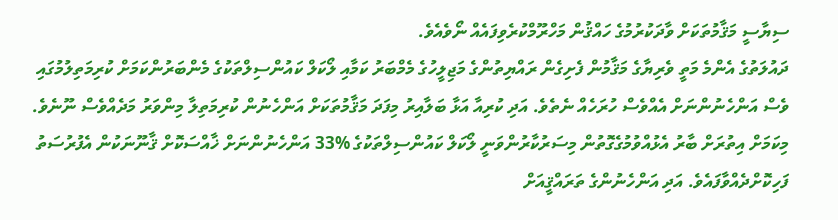ސިޔާސީ މަޤާމުތަކަށް ވާދަކުރުމުގެ ހައްޤުން މަހްރޫމްކުރެވިފައެއް ނޯވެއެވެ.
ދައުލަތުގެ އެންމެ މަތީ ވެރިޔާގެ މަޤާމުން ފެށިގެން ރައްޔިތުންގެ މަޖިލީހުގެ މެމްބަރު ކަމާއި ލޯކަލް ކައުންސިލްތަކުގެ މެންބަރުންކަމަށް ކުރިމަތިލުމުގައި ވެސް އަންހެނުންނަށް އެއްވެސް ހުރަހެއް ނެތެވެ. އަދި ކުރިއާ އަޅާ ބަލާއިރު މިފަދަ މަޤާމުތަކަށް އަންހެނުން ކުރިމަތިލާ މިންވަރު މަދެއްވެސް ނޫނެވެ. މިކަމަށް އިތުރަށް ބާރު އެޅުއްވުމުގެގޮތުން މިސަރުކާރުންވަނީ ލޯކަލް ކައުންސިލްތަކުގެ %33 އަންހެނުންނަށް ޚާއްސަކޮށް ޤާނޫނަކުން އެފުރުސަތު ފަހިކޮށްދެއްވާފައެވެ. އަދި އަންހެނުންގެ ތަރައްޤީއަށް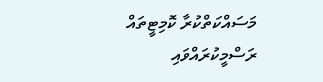މަސައްކަތްކުރާ ކޮމިޓީތައް ރަސްމީކުރައްވައި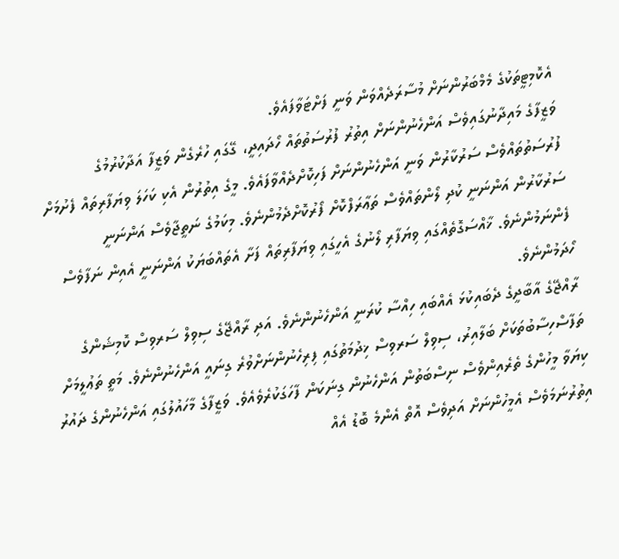އެކޮމިޓީތަކުގެ މެމްބަރުންނަށް މުސާރަދެއްވަން ވަނީ ފަށްޓަވާފައެވެ.
ވަޒީފާގެ މައިދާނުގައިވެސް އަންހެނުންނަށް އިތުރު ފުރުސަތުތައް ހޯދައިދީ، ގޭގައި ހުރެގެން ވަޒީފާ އަދާކުރުމުގެ ފުރުސަތުތައްވެސް ސަރުކާރުން ވަނީ އަންހެނުންނަށް ފަހިކޮށްދެއްވާފައެވެ. މީގެ އިތުރުން އެކި ކަހަލަ ވިޔަފާރިތައް ފެށުމަށް ސަރުކާރުން އަންނަނީ ކުދި ލޯންތައްވެސް ތަޢާރަފްކޮށް ފޯރުކޮށްދެމުންނެވެ. މިކަމުގެ ނަތީޖާވެސް އަންނަނީ ފެންނަމުންނެވެ. ޚާއްސަގޮތެއްގައި ވިޔަފާރި ލޯނުގެ އެހީގައި ވިޔަފާރިތައް ފަށާ އެތައްބަޔަކު އަންނަނީ އެއިން ނަފާވެސް ހޯދަމުންނެވެ.
ރާއްޖޭގެ އާބާދީގެ ދެބައިކުޅަ އެއްބައި ހިއްސާ ކުރަނީ އަންހެނުންނެވެ. އަދި ރާއްޖޭގެ ސިވިލް ސަރވިސް ކޮމިޝަންގެ ތަފާސްހިސާބުތަކަށް ބަލާއިރު، ސިވިލް ސަރވިސް ޚިދުމަތުގައި ފިރިހެނުންނަށްވުރެ ގިނައީ އަންހެނުންނެވެ. މަތީ ތަޢުލީމަށް ކިޔަވާ މީހުންގެ ތެރެއިންވެސް ނިސްބަތުން އަންހެނުން ގިނަކަން ފާހަގަކުރެވެއެވެ. ވަޒީފާގެ މާހައުލުގައި އަންހެނުންގެ ދައުރު އިތުރުނަމަވެސް އެމީހުންނަށް އަދިވެސް އޮތް އެންމެ ބޮޑު އެއް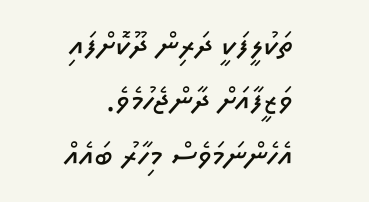ތަކުލީފަކީ ދަރިން ދޫކޮށްފައި ވަޒީފާއަށް ދާންޖެހުމެވެ. އެހެންނަމަވެސް މިހާރު ބައެއް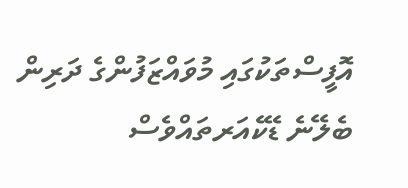އޮފީސްތަކުގައި މުވައްޒަފުންގެ ދަރިން ބެލޭނެ ޑޭކެއަރތައްވެސް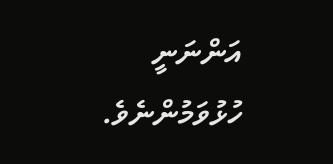އަންނަނީ ހުޅުވަމުންނެވެ.